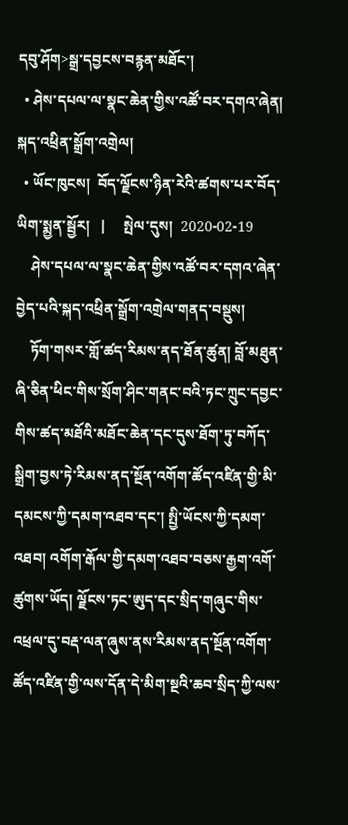དབུ་ཤོག>སྒྲ་དབྱངས་བརྙན་མཐོང་།
  • ཤེས་དཔལ་ལ་སྣང་ཆེན་གྱིས་འཚོ་བར་དགའ་ཞེན། སྐད་འཕྲིན་སྒྲོག་འགྲེལ།
  • ཡོང་ཁུངས།  བོད་ལྗོངས་ཉིན་རེའི་ཚགས་པར་བོད་ཡིག་སྨྱན་སྦྱོར།   |     སྤེལ་དུས།  2020-02-19
    ཤེས་དཔལ་ལ་སྣང་ཆེན་གྱིས་འཚོ་བར་དགའ་ཞེན་བྱེད་པའི་སྐད་འཕྲིན་སྒྲོག་འགྲེལ་གནད་བསྡུས།
    ཏོག་གསར་གློ་ཚད་རིམས་ནད་ཐོན་ཚུན། བློ་མཐུན་ཞི་ཅིན་ཕིང་གིས་སྲོག་ཤིང་གནང་བའི་ཏང་ཀྲུང་དབྱང་གིས་ཚད་མཐོའི་མཐོང་ཆེན་དང་དུས་ཐོག་ཏུ་བཀོད་སྒྲིག་བྱས་ཏེ་རིམས་ནད་སྔོན་འགོག་ཚོད་འཛིན་གྱི་མི་དམངས་ཀྱི་དམག་འཐབ་དང་། སྤྱི་ཡོངས་ཀྱི་དམག་འཐབ། འགོག་རྒོལ་གྱི་དམག་འཐབ་བཅས་རྒྱག་འགོ་ཚུགས་ཡོད། ལྗོངས་ཏང་ཨུད་དང་སྲིད་གཞུང་གིས་འཕྲལ་དུ་བརྡ་ལན་ཞུས་ནས་རིམས་ནད་སྔོན་འགོག་ཚོད་འཛིན་གྱི་ལས་དོན་དེ་མིག་སྔའི་ཆབ་སྲིད་ཀྱི་ལས་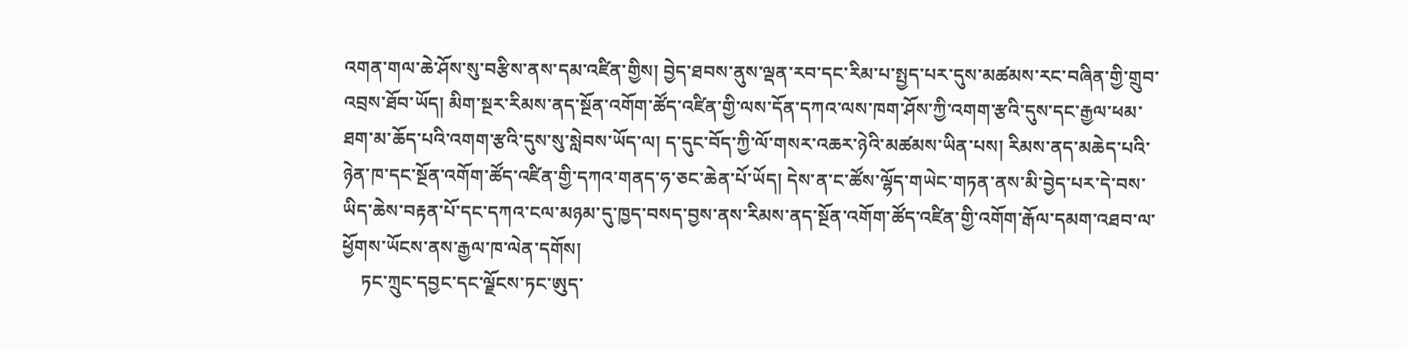འགན་གལ་ཆེ་ཤོས་སུ་བརྩིས་ནས་དམ་འཛིན་གྱིས། བྱེད་ཐབས་ནུས་ལྡན་རབ་དང་རིམ་པ་སྤྱད་པར་དུས་མཚམས་རང་བཞིན་གྱི་གྲུབ་འབྲས་ཐོབ་ཡོད། མིག་སྔར་རིམས་ནད་སྔོན་འགོག་ཚོད་འཛིན་གྱི་ལས་དོན་དཀའ་ལས་ཁག་ཤོས་ཀྱི་འགག་རྩའི་དུས་དང་རྒྱལ་ཕམ་ཐག་མ་ཆོད་པའི་འགག་རྩའི་དུས་སུ་སླེབས་ཡོད་ལ། ད་དུང་བོད་ཀྱི་ལོ་གསར་འཆར་ཉེའི་མཚམས་ཡིན་པས། རིམས་ནད་མཆེད་པའི་ཉེན་ཁ་དང་སྔོན་འགོག་ཚོད་འཛིན་གྱི་དཀའ་གནད་ཧ་ཅང་ཆེན་པོ་ཡོད། དེས་ན་ང་ཚོས་ལྷོད་གཡེང་གཏན་ནས་མི་བྱེད་པར་དེ་བས་ཡིད་ཆེས་བརྟན་པོ་དང་དཀའ་ངལ་མཉམ་དུ་ཁྱད་བསད་བྱས་ནས་རིམས་ནད་སྔོན་འགོག་ཚོད་འཛིན་གྱི་འགོག་རྒོལ་དམག་འཐབ་ལ་ཕྱོགས་ཡོངས་ནས་རྒྱལ་ཁ་ལེན་དགོས།
    ཏང་ཀྲུང་དབྱང་དང་ལྗོངས་ཏང་ཨུད་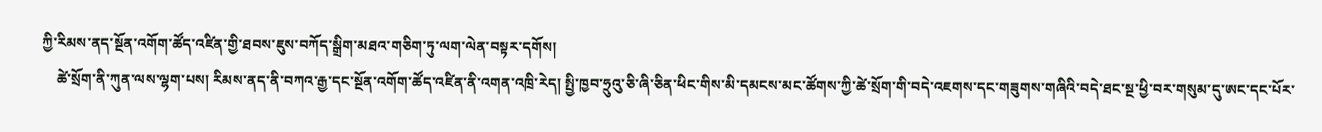ཀྱི་རིམས་ནད་སྔོན་འགོག་ཚོད་འཛིན་གྱི་ཐབས་ཇུས་བཀོད་སྒྲིག་མཐའ་གཅིག་ཏུ་ལག་ལེན་བསྟར་དགོས།
    ཚེ་སྲོག་ནི་ཀུན་ལས་ལྷག་པས། རིམས་ནད་ནི་བཀའ་རྒྱ་དང་སྔོན་འགོག་ཚོད་འཛིན་ནི་འགན་འཁྲི་རེད། སྤྱི་ཁྱབ་ཧྲུའུ་ཅི་ཞི་ཅིན་ཕིང་གིས་མི་དམངས་མང་ཚོགས་ཀྱི་ཚེ་སྲོག་གི་བདེ་འཇགས་དང་གཟུགས་གཞིའི་བདེ་ཐང་སྔ་ཕྱི་བར་གསུམ་དུ་ཨང་དང་པོར་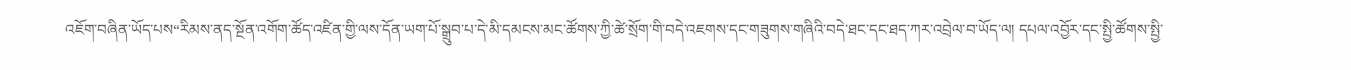འཇོག་བཞིན་ཡོད་པས“རིམས་ནད་སྔོན་འགོག་ཚོད་འཛིན་གྱི་ལས་དོན་ཡག་པོ་སྒྲུབ་པ་དེ་མི་དམངས་མང་ཚོགས་ཀྱི་ཚེ་སྲོག་གི་བདེ་འཇགས་དང་གཟུགས་གཞིའི་བདེ་ཐང་དང་ཐད་ཀར་འབྲེལ་བ་ཡོད་ལ། དཔལ་འབྱོར་དང་སྤྱི་ཚོགས་སྤྱི་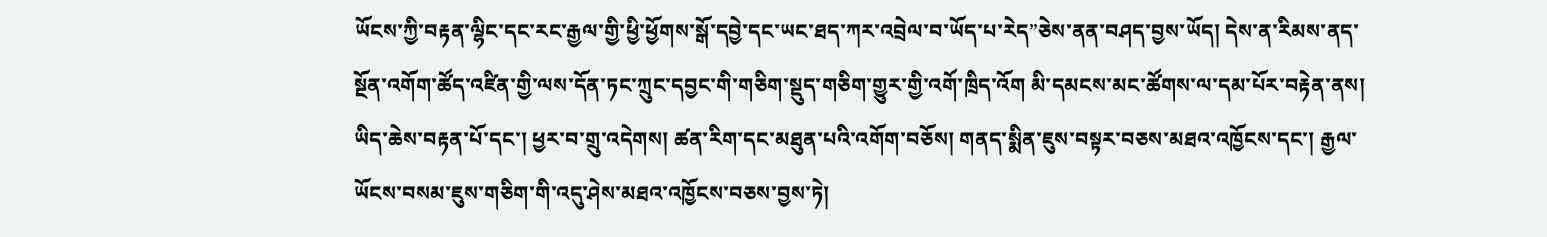ཡོངས་ཀྱི་བརྟན་ལྷིང་དང་རང་རྒྱལ་གྱི་ཕྱི་ཕྱོགས་སྒོ་དབྱེ་དང་ཡང་ཐད་ཀར་འབྲེལ་བ་ཡོད་པ་རེད”ཅེས་ནན་བཤད་བྱས་ཡོད། དེས་ན་རིམས་ནད་སྔོན་འགོག་ཚོད་འཛིན་གྱི་ལས་དོན་ཏང་ཀྲུང་དབྱང་གི་གཅིག་སྡུད་གཅིག་གྱུར་གྱི་འགོ་ཁྲིད་འོག མི་དམངས་མང་ཚོགས་ལ་དམ་པོར་བརྟེན་ནས། ཡིད་ཆེས་བརྟན་པོ་དང་། ཕྱར་བ་གྲུ་འདེགས། ཚན་རིག་དང་མཐུན་པའི་འགོག་བཅོས། གནད་སྨིན་ཇུས་བསྟར་བཅས་མཐའ་འཁྱོངས་དང་། རྒྱལ་ཡོངས་བསམ་ཇུས་གཅིག་གི་འདུ་ཤེས་མཐའ་འཁྱོངས་བཅས་བྱས་ཏེ།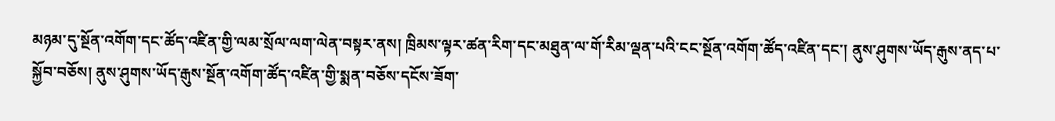མཉམ་དུ་སྔོན་འགོག་དང་ཚོད་འཛིན་གྱི་ལམ་སྲོལ་ལག་ལེན་བསྟར་ནས། ཁྲིམས་ལྟར་ཚན་རིག་དང་མཐུན་ལ་གོ་རིམ་ལྡན་པའི་ངང་སྔོན་འགོག་ཚོད་འཛིན་དང་། ནུས་ཤུགས་ཡོད་རྒུས་ནད་པ་སྐྱོབ་བཅོས། ནུས་ཤུགས་ཡོད་རྒུས་སྔོན་འགོག་ཚོད་འཛིན་གྱི་སྨན་བཅོས་དངོས་ཟོག་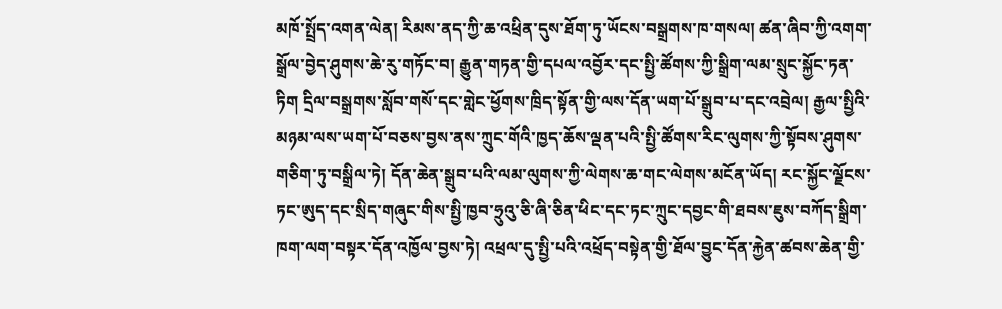མཁོ་སྤྲོད་འགན་ལེན། རིམས་ནད་ཀྱི་ཆ་འཕྲིན་དུས་ཐོག་ཏུ་ཡོངས་བསྒྲགས་ཁ་གསལ། ཚན་ཞིབ་ཀྱི་འགག་སྒྲོལ་བྱེད་ཤུགས་ཆེ་རུ་གཏོང་བ། རྒྱུན་གཏན་གྱི་དཔལ་འབྱོར་དང་སྤྱི་ཚོགས་ཀྱི་སྒྲིག་ལམ་སྲུང་སྐྱོང་ཏན་ཏིག དྲིལ་བསྒྲགས་སློབ་གསོ་དང་གླེང་ཕྱོགས་ཁྲིད་སྟོན་གྱི་ལས་དོན་ཡག་པོ་སྒྲུབ་པ་དང་འབྲེལ། རྒྱལ་སྤྱིའི་མཉམ་ལས་ཡག་པོ་བཅས་བྱས་ནས་ཀྲུང་གོའི་ཁྱད་ཆོས་ལྡན་པའི་སྤྱི་ཚོགས་རིང་ལུགས་ཀྱི་སྟོབས་ཤུགས་གཅིག་ཏུ་བསྒྲིལ་ཏེ། དོན་ཆེན་སྒྲུབ་པའི་ལམ་ལུགས་ཀྱི་ལེགས་ཆ་གང་ལེགས་མངོན་ཡོད། རང་སྐྱོང་ལྗོངས་ཏང་ཨུད་དང་སྲིད་གཞུང་གིས་སྤྱི་ཁྱབ་ཧྲུའུ་ཅི་ཞི་ཅིན་ཕིང་དང་ཏང་ཀྲུང་དབྱང་གི་ཐབས་ཇུས་བཀོད་སྒྲིག་ཁག་ལག་བསྟར་དོན་འཁྱོལ་བྱས་ཏེ། འཕྲལ་དུ་སྤྱི་པའི་འཕྲོད་བསྟེན་གྱི་ཐོལ་བྱུང་དོན་རྐྱེན་ཚབས་ཆེན་གྱི་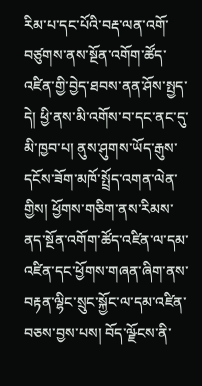རིམ་པ་དང་པོའི་བརྡ་ལན་འགོ་བཙུགས་ནས་སྔོན་འགོག་ཚོད་འཛིན་གྱི་བྱེད་ཐབས་ནན་ཤོས་སྤྱད་དེ། ཕྱི་ནས་མི་འགོས་བ་དང་ནང་དུ་མི་ཁྱབ་པ། ནུས་ཤུགས་ཡོད་རྒུས་དངོས་ཟོག་མཁོ་སྤྲོད་འགན་ལེན་གྱིས། ཕྱོགས་གཅིག་ནས་རིམས་ནད་སྔོན་འགོག་ཚོད་འཛིན་ལ་དམ་འཛིན་དང་ཕྱོགས་གཞན་ཞིག་ནས་བརྟན་ལྷིང་སྲུང་སྐྱོང་ལ་དམ་འཛིན་བཅས་བྱས་པས། བོད་ལྫོངས་ནི་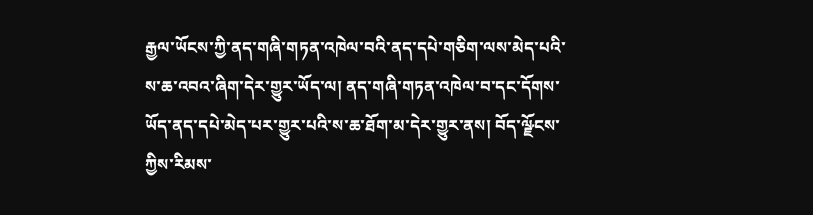རྒྱལ་ཡོངས་ཀྱི་ནད་གཞི་གཏན་འཁེལ་བའི་ནད་དཔེ་གཅིག་ལས་མེད་པའི་ས་ཆ་འབའ་ཞིག་དེར་གྱུར་ཡོད་ལ། ནད་གཞི་གཏན་འཁེལ་བ་དང་དོགས་ཡོད་ནད་དཔེ་མེད་པར་གྱུར་པའི་ས་ཆ་ཐོག་མ་དེར་གྱུར་ནས། བོད་ལྫོངས་ཀྱིས་རིམས་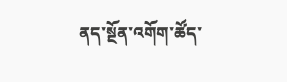ནད་སྔོན་འགོག་ཚོད་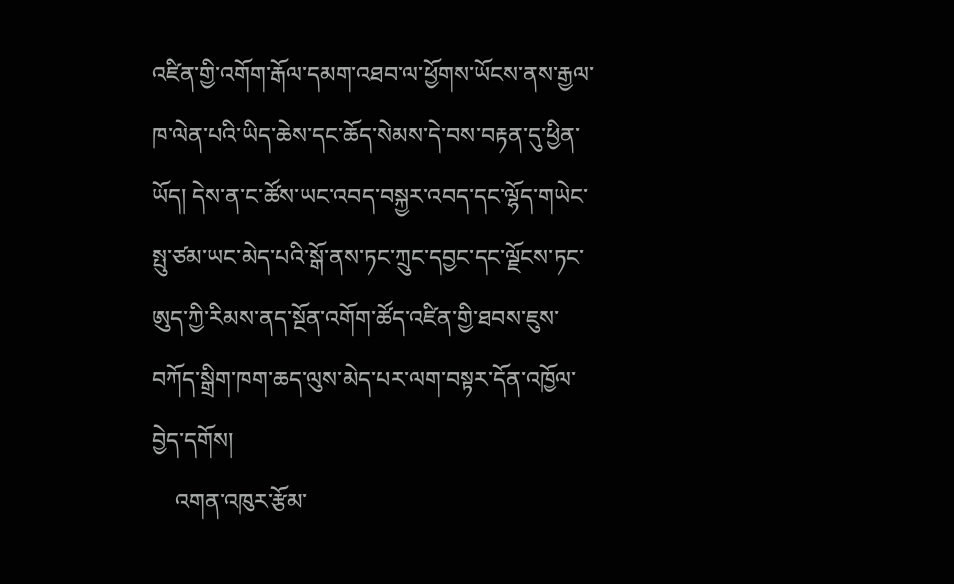འཛིན་གྱི་འགོག་རྒོལ་དམག་འཐབ་ལ་ཕྱོགས་ཡོངས་ནས་རྒྱལ་ཁ་ལེན་པའི་ཡིད་ཆེས་དང་ཆོད་སེམས་དེ་བས་བརྟན་དུ་ཕྱིན་ཡོད། དེས་ན་ང་ཚོས་ཡང་འབད་བསྐྱར་འབད་དང་ལྷོད་གཡེང་སྤུ་ཙམ་ཡང་མེད་པའི་སྒོ་ནས་ཏང་ཀྲུང་དབྱང་དང་ལྗོངས་ཏང་ཨུད་ཀྱི་རིམས་ནད་སྔོན་འགོག་ཚོད་འཛིན་གྱི་ཐབས་ཇུས་བཀོད་སྒྲིག་ཁག་ཆད་ལུས་མེད་པར་ལག་བསྟར་དོན་འཁྱོལ་བྱེད་དགོས།
    འགན་འཁུར་རྩོམ་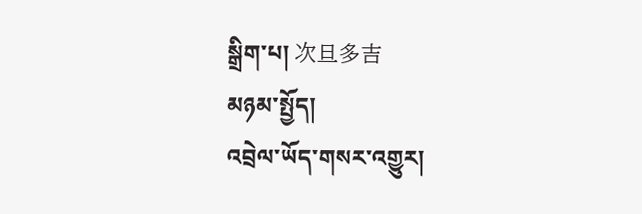སྒྲིག་པ། 次旦多吉
མཉམ་སྤྱོད།
འབྲེལ་ཡོད་གསར་འགྱུར།